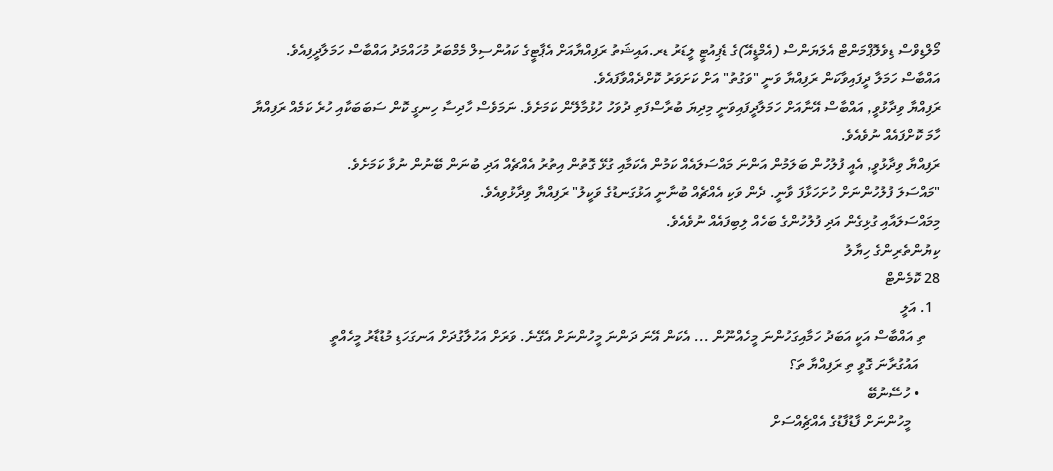މޯލްޑިވްސް ޑިވެލޮޕްމަންޓް އެލަޔަންސް (އެމްޑީއޭ)ގެ ޑެޕިއުޓީ ލީޑަރު ޑރ.އައިޝަތު ރަފިއްޔާއަށް އެޕާޓީގެ ކައުންސިލް މެމްބަރު މުހައްމަދު އައްބާސް ހަމަލާދީފިއެވެ.
އައްބާސް ހަމަލާ ދީފައިވާކަން ރަފިއްޔާ ވަނީ "ވަގުތު" އަށް ކަށަވަރު ކޮށްދެއްވާފައެވެ.
ރަފިއްޔާ ވިދާޅުވީ, އައްބާސް އޭނާއަށް ހަމަލާދީފައިވަނީ މިދިޔަ ބުރާސްފަތި ދުވަހު ހުޅުމާލޭން ކަމަށެވެ. ނަމަވެސް ހާދިސާ ހިނގީ ކޮން ސަބަބަކާއި ހުރެ ކަމެއް ރަފިއްޔާ ހާމަ ކޮށްފައެއް ނުވެއެވެ.
ރަފިއްޔާ ވިދާޅުވީ, އެއީ ފުލުހުން ބަލަމުން އަންނަ މައްސަލައެއް ކަމުން އެކަމާއި ގުޅޭ ގޮތުން އިތުރު އެއްޗެއް އަދި ބުނަން ބޭނުން ނުވާ ކަމަށެވެ.
"މައްސަލަ ފުލުހުންނަށް ހުށަހަޅާފަ ވާނީ. ދެން ވަކި އެއްޗެއް ބުނާނީ އަޅުގަނޑުގެ ވަކީލު" ރަފިއްޔާ ވިދާޅުވިއެވެ.
މިމައްސަލައާއި ގުޅިގެން އަދި ފުލުހުންގެ ބަހެއް ލިބިފައެއް ނުވެއެވެ.
ކިޔުންތެރިންގެ ހިޔާލު
28 ކޮމެންޓް
  1. އަލީ
    ތި އައްބާސް އަކީ އަބަދު ހަމާއިގަހުންނަ މީހެއްނޫން ... އެކަން އޭނަ ދަންނަ މީހުންނަށް އެގޭނެ. ވަރަށް އަހުލާގުދަށް އަނގަހަޑި މުޑުޑާރު މީހެއްތީ
      އައުގުރާނަ ގޮވީ ތި ރަފިއްޔާ ތަ؟
      • ހުސޭނުބޭ
        މީހުންނަށް ފާޑުފާޑުގެ އެއްޗެިއްސަށް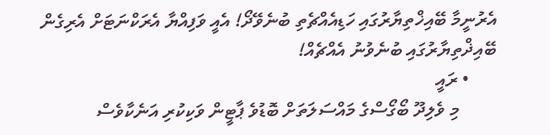އެރުނީމާ ބޭއިޚްތިޔާރުގައި ހަޑިއެއްޗެތި ބުނެވޭދޯ! އެއީ ވަފިއްޔާ އެރަކްނަޓަށް އެރިގެން ބޭއިޛްތިޔާރުގައި ބުނެވުނު އެއްޗެއް!
      • ރައީ
        މި ވެލިދޫ ބޯގޯސްގެ މައްސަލަތަށް ބޮޑުވެ ޕާޓީން ވަކިކުރި އަނެކާވެސް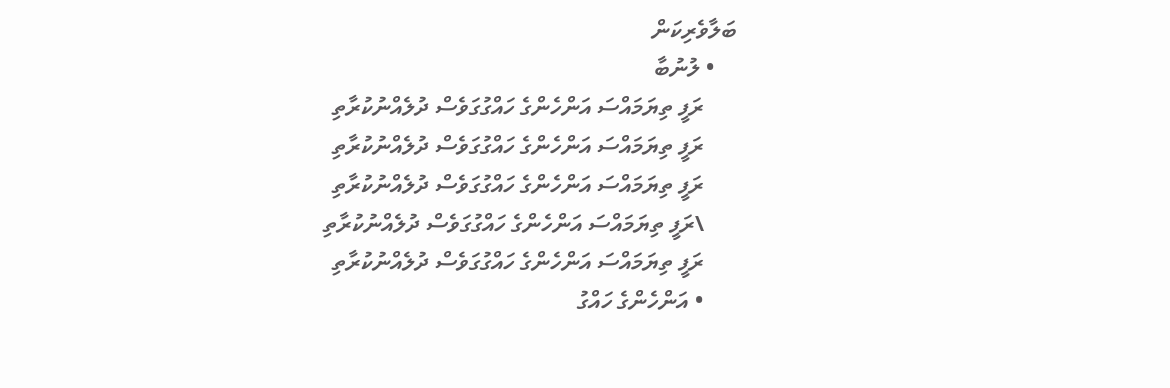ބަލާވެރިކަން
    • ލުނުބާ
      ރަފީ ތިޔަމައްސަ އަންހެންގެ ހައްގުގަވެސް ދުލެއްނުކުރާތި
      ރަފީ ތިޔަމައްސަ އަންހެންގެ ހައްގުގަވެސް ދުލެއްނުކުރާތި
      ރަފީ ތިޔަމައްސަ އަންހެންގެ ހައްގުގަވެސް ދުލެއްނުކުރާތި
      \ރަފީ ތިޔަމައްސަ އަންހެންގެ ހައްގުގަވެސް ދުލެއްނުކުރާތި
      ރަފީ ތިޔަމައްސަ އަންހެންގެ ހައްގުގަވެސް ދުލެއްނުކުރާތި
      • އަންހެންގެ ހައްގު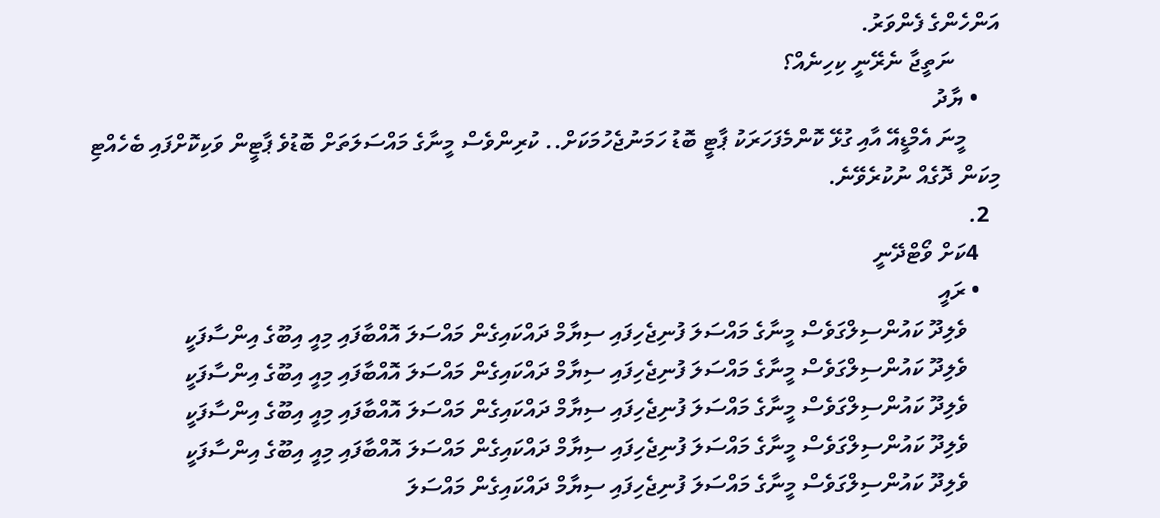އަންހެންގެ ފެންވަރު.
        ނަތީޖާ ނެރޭނީ ކިހިނެއް؟
    • ޔާދު
      މީނަ އެމްޑީއޭ އާއި ގުޅޭ ކޮންމެފަހަރަކު ޕާޓީ ބޮޑު ހަމަނުޖެހުމަކަށް.. ކުރިންވެސް މީނާގެ މައްސަލަތަށް ބޮޑުވެ ޕާޓީން ވަކިކޮށްފައި ބެހެއްޓި މިކަން ދޮގެއް ނުކުރެވޭނެ.
  2.
    4ކަށް ވޯޓްދޭނީ
    • ރައީ
      ވެލިދޫ ކައުންސިލްގަވެސް މީނާގެ މައްސަލަ ފުނިޖެހިފައި ސިޔާމް ދައްކައިގެން މައްސަލަ އޮއްބާފައި މިއީ އިބޫގެ އިންސާފަކީ
      ވެލިދޫ ކައުންސިލްގަވެސް މީނާގެ މައްސަލަ ފުނިޖެހިފައި ސިޔާމް ދައްކައިގެން މައްސަލަ އޮއްބާފައި މިއީ އިބޫގެ އިންސާފަކީ
      ވެލިދޫ ކައުންސިލްގަވެސް މީނާގެ މައްސަލަ ފުނިޖެހިފައި ސިޔާމް ދައްކައިގެން މައްސަލަ އޮއްބާފައި މިއީ އިބޫގެ އިންސާފަކީ
      ވެލިދޫ ކައުންސިލްގަވެސް މީނާގެ މައްސަލަ ފުނިޖެހިފައި ސިޔާމް ދައްކައިގެން މައްސަލަ އޮއްބާފައި މިއީ އިބޫގެ އިންސާފަކީ
      ވެލިދޫ ކައުންސިލްގަވެސް މީނާގެ މައްސަލަ ފުނިޖެހިފައި ސިޔާމް ދައްކައިގެން މައްސަލަ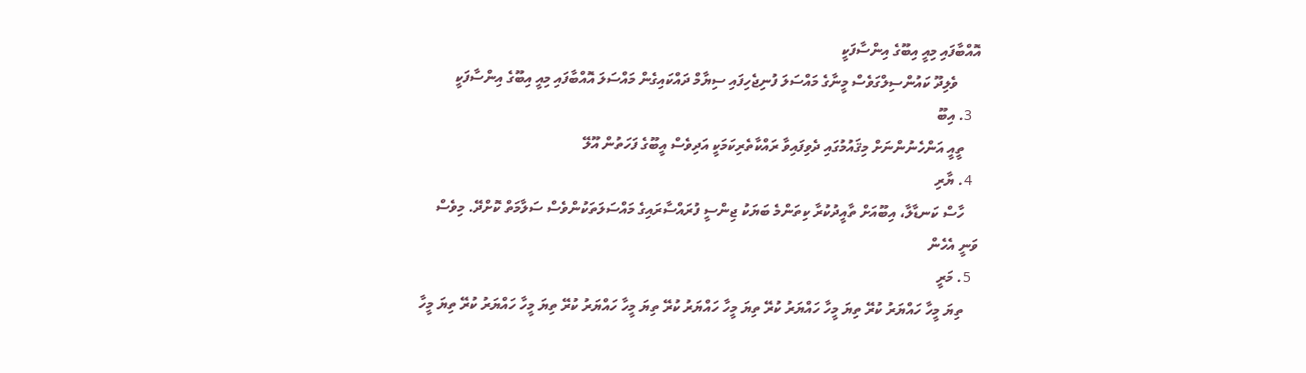އޮއްބާފައި މިއީ އިބޫގެ އިންސާފަކީ
      ވެލިދޫ ކައުންސިލްގަވެސް މީނާގެ މައްސަލަ ފުނިޖެހިފައި ސިޔާމް ދައްކައިގެން މައްސަލަ އޮއްބާފައި މިއީ އިބޫގެ އިންސާފަކީ
  3. އިބޫ
    ތީއީ އަންހެނުންނަށް މިޤައުމުގައި ދެވިފައިވާ ރައްކާތެރިކަމަކީ އަދިވެސް އީބޫގެ ފަހަތުން އޫލޭ
  4. ޔާރި
    ހާސް ކަނޑާލާ، އިބޫއަށް ތާއީދުކުރާ ކިތަންމެ ބަޔަކު ޖިންސީ ފުރައްސާރައިގެ މައްސަލަތަކުންވެސް ސަލާމަތް ކޮށްދޭ. މިވެސް ވަނީ އެހެން
  5. މަރީ
    ތިޔަ މީހާ ހައްޔަރު ކުރޭ ތިޔަ މީހާ ހައްޔަރު ކުރޭ ތިޔަ މީހާ ހައްޔަރު ކުރޭ ތިޔަ މީހާ ހައްޔަރު ކުރޭ ތިޔަ މީހާ ހައްޔަރު ކުރޭ ތިޔަ މީހާ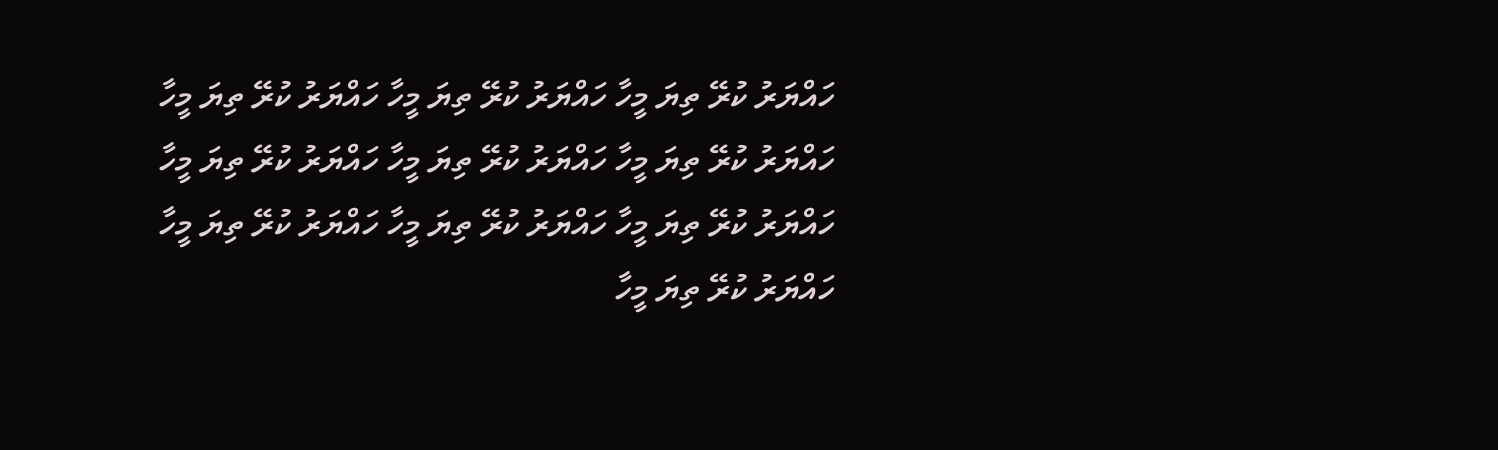ހައްޔަރު ކުރޭ ތިޔަ މީހާ ހައްޔަރު ކުރޭ ތިޔަ މީހާ ހައްޔަރު ކުރޭ ތިޔަ މީހާ ހައްޔަރު ކުރޭ ތިޔަ މީހާ ހައްޔަރު ކުރޭ ތިޔަ މީހާ ހައްޔަރު ކުރޭ ތިޔަ މީހާ ހައްޔަރު ކުރޭ ތިޔަ މީހާ ހައްޔަރު ކުރޭ ތިޔަ މީހާ ހައްޔަރު ކުރޭ ތިޔަ މީހާ ހައްޔަރު ކުރޭ ތިޔަ މީހާ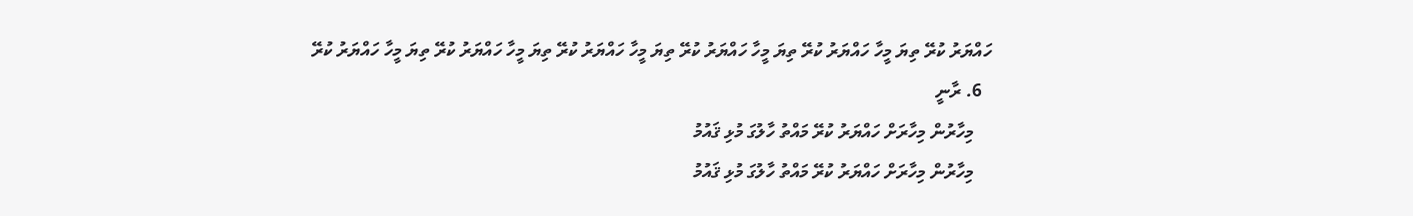ހައްޔަރު ކުރޭ ތިޔަ މީހާ ހައްޔަރު ކުރޭ ތިޔަ މީހާ ހައްޔަރު ކުރޭ ތިޔަ މީހާ ހައްޔަރު ކުރޭ ތިޔަ މީހާ ހައްޔަރު ކުރޭ ތިޔަ މީހާ ހައްޔަރު ކުރޭ
  6. ރާނީ
    މިހާރުން މިހާރަށް ހައްޔަރު ކުރޭ މައްތު ހާލުގަ މުޅި ޤައުމު
    މިހާރުން މިހާރަށް ހައްޔަރު ކުރޭ މައްތު ހާލުގަ މުޅި ޤައުމު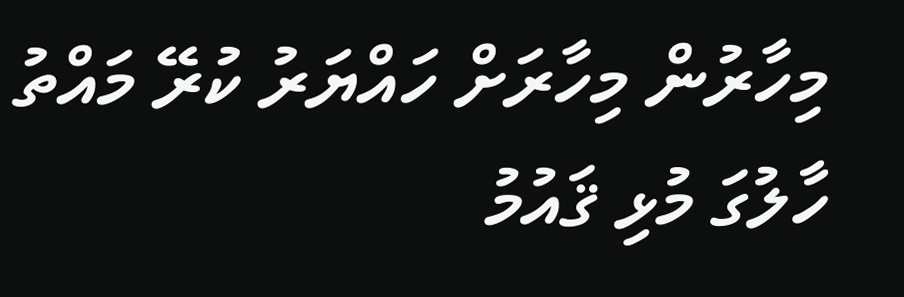މިހާރުން މިހާރަށް ހައްޔަރު ކުރޭ މައްތު ހާލުގަ މުޅި ޤައުމު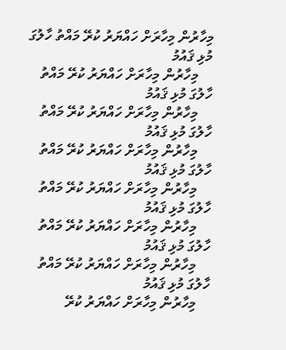މިހާރުން މިހާރަށް ހައްޔަރު ކުރޭ މައްތު ހާލުގަ މުޅި ޤައުމު
    މިހާރުން މިހާރަށް ހައްޔަރު ކުރޭ މައްތު ހާލުގަ މުޅި ޤައުމު
    މިހާރުން މިހާރަށް ހައްޔަރު ކުރޭ މައްތު ހާލުގަ މުޅި ޤައުމު
    މިހާރުން މިހާރަށް ހައްޔަރު ކުރޭ މައްތު ހާލުގަ މުޅި ޤައުމު
    މިހާރުން މިހާރަށް ހައްޔަރު ކުރޭ މައްތު ހާލުގަ މުޅި ޤައުމު
    މިހާރުން މިހާރަށް ހައްޔަރު ކުރޭ މައްތު ހާލުގަ މުޅި ޤައުމު
    މިހާރުން މިހާރަށް ހައްޔަރު ކުރޭ މައްތު ހާލުގަ މުޅި ޤައުމު
    މިހާރުން މިހާރަށް ހައްޔަރު ކުރޭ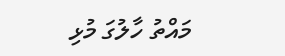މައްތު ހާލުގަ މުޅި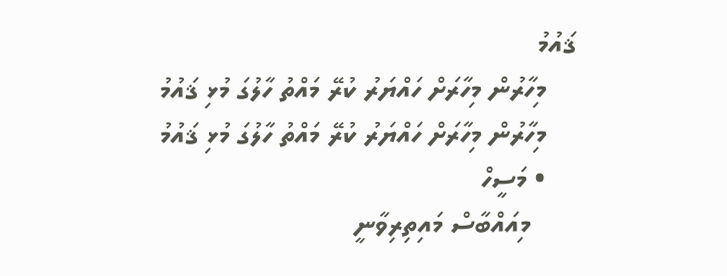ޤައުމު
    މިހާރުން މިހާރަށް ހައްޔަރު ކުރޭ މައްތު ހާލުގަ މުޅި ޤައުމު
    މިހާރުން މިހާރަށް ހައްޔަރު ކުރޭ މައްތު ހާލުގަ މުޅި ޤައުމު
    • މަސީހް
      މިއައްބާސް މައިތިރިވާނީ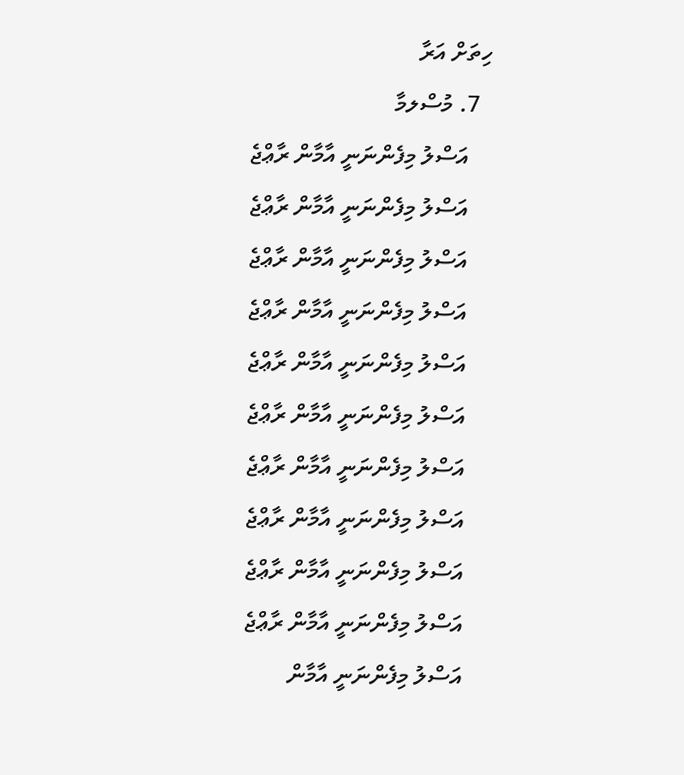ހިތަށް އަރާ
  7. މުސްލމާ
    އަސްލު މިފެންނަނީ އާމާން ރާޢްޖެ
    އަސްލު މިފެންނަނީ އާމާން ރާޢްޖެ
    އަސްލު މިފެންނަނީ އާމާން ރާޢްޖެ
    އަސްލު މިފެންނަނީ އާމާން ރާޢްޖެ
    އަސްލު މިފެންނަނީ އާމާން ރާޢްޖެ
    އަސްލު މިފެންނަނީ އާމާން ރާޢްޖެ
    އަސްލު މިފެންނަނީ އާމާން ރާޢްޖެ
    އަސްލު މިފެންނަނީ އާމާން ރާޢްޖެ
    އަސްލު މިފެންނަނީ އާމާން ރާޢްޖެ
    އަސްލު މިފެންނަނީ އާމާން ރާޢްޖެ
    އަސްލު މިފެންނަނީ އާމާން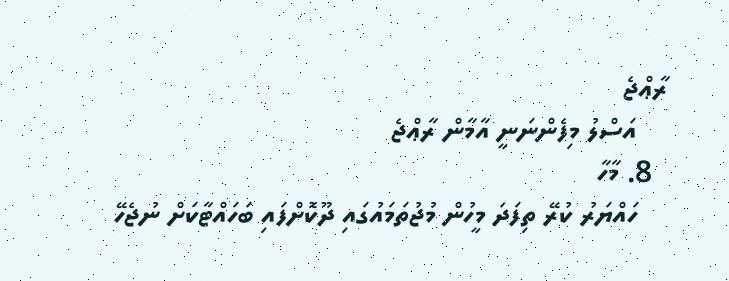ރާޢްޖެ
    އަސްލު މިފެންނަނީ އާމާން ރާޢްޖެ
  8. މާހާ
    ހައްޔަރު ކުރޭ ތިފަދަ މީހުން މުޖުތަމައުގައި ދޫކޮށްފައި ބަހައްޓާކަށް ނުޖެހޭ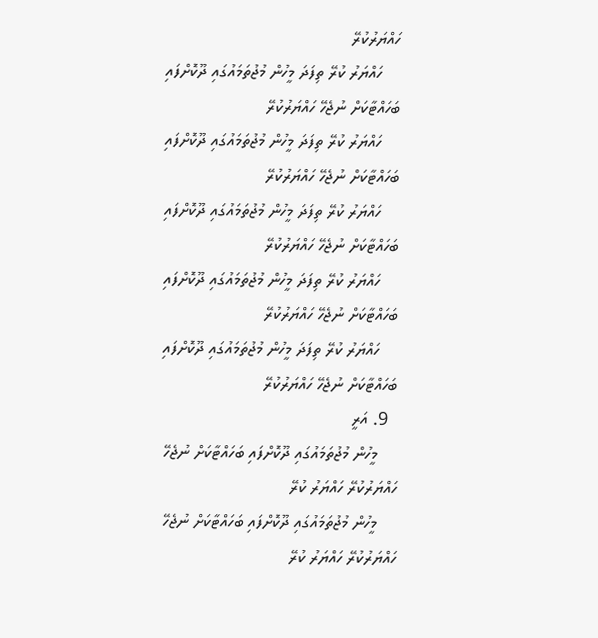ހައްޔަރުކުރޭ
    ހައްޔަރު ކުރޭ ތިފަދަ މީހުން މުޖުތަމައުގައި ދޫކޮށްފައި ބަހައްޓާކަށް ނުޖެހޭ ހައްޔަރުކުރޭ
    ހައްޔަރު ކުރޭ ތިފަދަ މީހުން މުޖުތަމައުގައި ދޫކޮށްފައި ބަހައްޓާކަށް ނުޖެހޭ ހައްޔަރުކުރޭ
    ހައްޔަރު ކުރޭ ތިފަދަ މީހުން މުޖުތަމައުގައި ދޫކޮށްފައި ބަހައްޓާކަށް ނުޖެހޭ ހައްޔަރުކުރޭ
    ހައްޔަރު ކުރޭ ތިފަދަ މީހުން މުޖުތަމައުގައި ދޫކޮށްފައި ބަހައްޓާކަށް ނުޖެހޭ ހައްޔަރުކުރޭ
    ހައްޔަރު ކުރޭ ތިފަދަ މީހުން މުޖުތަމައުގައި ދޫކޮށްފައި ބަހައްޓާކަށް ނުޖެހޭ ހައްޔަރުކުރޭ
  9. އަރީ
    މީހުން މުޖުތަމައުގައި ދޫކޮށްފައި ބަހައްޓާކަށް ނުޖެހޭ ހައްޔަރުކުރޭ ހައްޔަރު ކުރޭ
    މީހުން މުޖުތަމައުގައި ދޫކޮށްފައި ބަހައްޓާކަށް ނުޖެހޭ ހައްޔަރުކުރޭ ހައްޔަރު ކުރޭ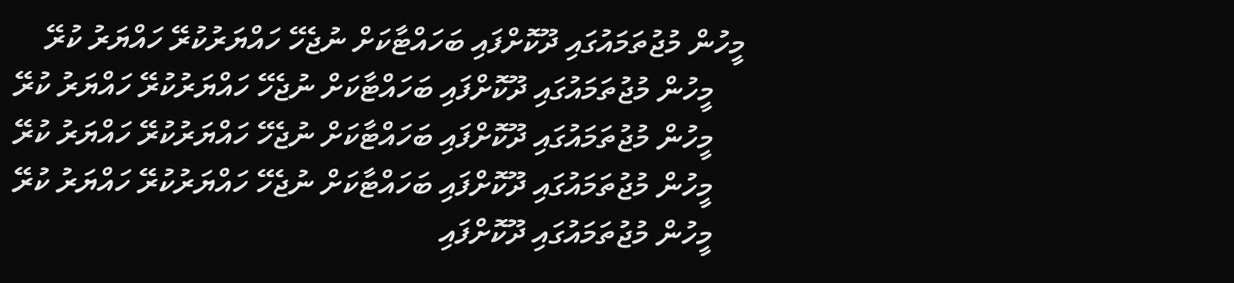މީހުން މުޖުތަމައުގައި ދޫކޮށްފައި ބަހައްޓާކަށް ނުޖެހޭ ހައްޔަރުކުރޭ ހައްޔަރު ކުރޭ
    މީހުން މުޖުތަމައުގައި ދޫކޮށްފައި ބަހައްޓާކަށް ނުޖެހޭ ހައްޔަރުކުރޭ ހައްޔަރު ކުރޭ
    މީހުން މުޖުތަމައުގައި ދޫކޮށްފައި ބަހައްޓާކަށް ނުޖެހޭ ހައްޔަރުކުރޭ ހައްޔަރު ކުރޭ
    މީހުން މުޖުތަމައުގައި ދޫކޮށްފައި ބަހައްޓާކަށް ނުޖެހޭ ހައްޔަރުކުރޭ ހައްޔަރު ކުރޭ
    މީހުން މުޖުތަމައުގައި ދޫކޮށްފައި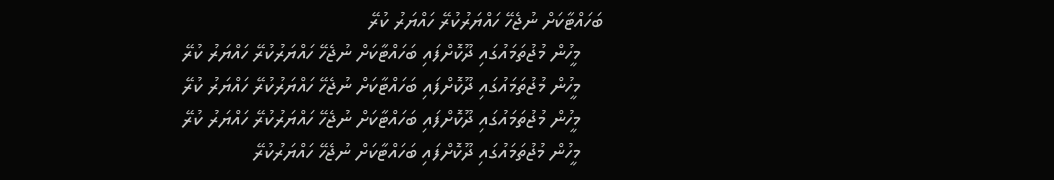ބަހައްޓާކަށް ނުޖެހޭ ހައްޔަރުކުރޭ ހައްޔަރު ކުރޭ
    މީހުން މުޖުތަމައުގައި ދޫކޮށްފައި ބަހައްޓާކަށް ނުޖެހޭ ހައްޔަރުކުރޭ ހައްޔަރު ކުރޭ
    މީހުން މުޖުތަމައުގައި ދޫކޮށްފައި ބަހައްޓާކަށް ނުޖެހޭ ހައްޔަރުކުރޭ ހައްޔަރު ކުރޭ
    މީހުން މުޖުތަމައުގައި ދޫކޮށްފައި ބަހައްޓާކަށް ނުޖެހޭ ހައްޔަރުކުރޭ ހައްޔަރު ކުރޭ
    މީހުން މުޖުތަމައުގައި ދޫކޮށްފައި ބަހައްޓާކަށް ނުޖެހޭ ހައްޔަރުކުރޭ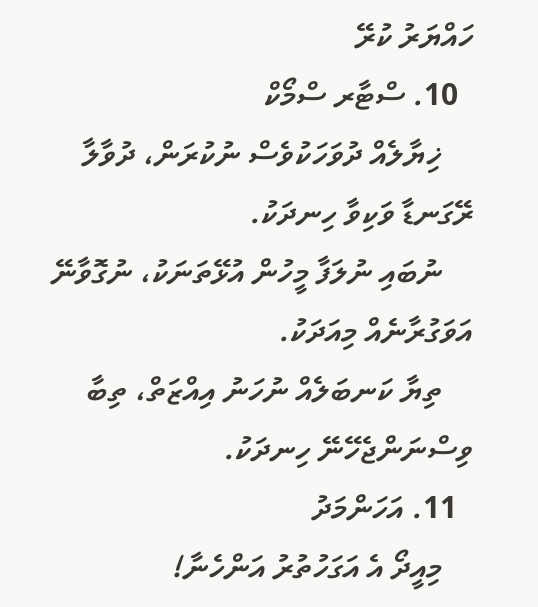ހައްޔަރު ކުރޭ
  10. ސްޓާރ ސްމޯކް
    ޚިޔާލެއް ދުވަހަކުވެސް ނުކުރަން، ދުވާލާ ރޭގަނޑާ ވަކިވާ ހިނދަކު.
    ނުބައި ނުލަފާ މީހުން އުޅޭތަނަކު، ނުގޮވާނޭ އަވަގުރާނެއް މިއަދަކު.
    ތިޔާ ކަނބަލެއް ނުހަނު އިއްޒަތް، ތިބާ ވިސްނަންޖެހޭނޭ ހިނދަކު.
  11. އަހަންމަދު
    މިއީދޯ އެ އަގަހުތުރު އަންހެނާ!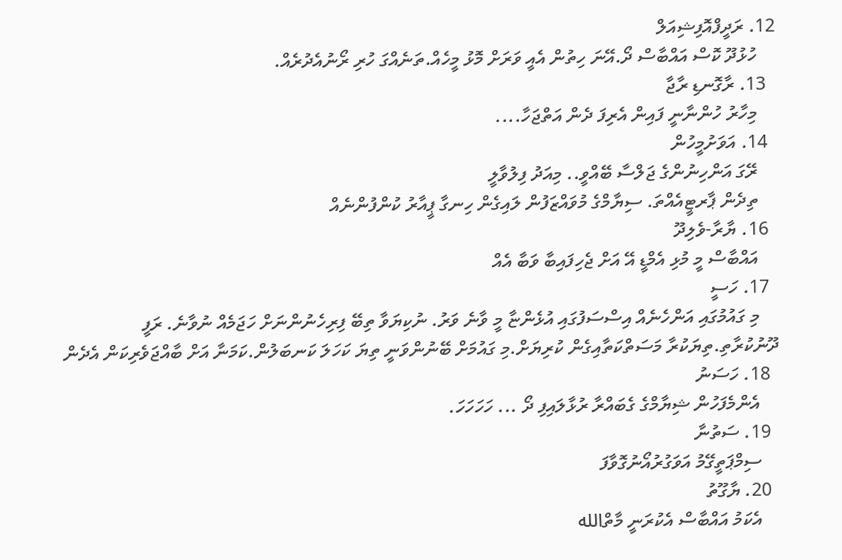12. ރަދީފްއޮފިޝިއަލް
    ހުޅުދޫ ކޮސް އައްބާސް ދޯ.އޭނަ ހިތުން އެއީ ވަރަށް މޮޅު މީހެއް.ތަނެއްގަ ހުރި ރޯނުއެދުރެއް.
  13. ރާގޮނޑި ރާޖާ
    މިހާރު ހުންނާނީ ފައިން އެރިފަ ދެން އަތްޖަހާ....
  14. އަވަށުމީހުން
    ރޭގަ އަންހިނުންގެ ޖަލްސާ ބޭއްވީ.. މިއަދު ފިލުވާލީ
    ތިދެން ޕާރޓީއެއްތަ. ސިޔާމްގެ މުވައްޒަފުން ލައިގެން ހިނގާ ޕީއާރު ކުންފުންނެއް
  16. ޔާރާ-ވެލިދޫ
    އައްބާސް މީ މުޅި އެމްޑީ އޭ އަށް ޖެހިފައިބާ ވަބާ އެއް
  17. ހަސީ
    މި ގައުމުގައި އަންހެނެއް އިސްސަފުގައި އުޅެންޏާ މީ ވާނެ ވަރު. ނުކިޔަވާ ތިބޭ ފިރިހެނުންނަށް ހަޖަމެއް ނުވާނެ. ރަފީ ދޫނުކުރާތި.ތިޔަކުރާ މަސަތްކަތާއިގެން ކުރިޔަށް.މި ގައުމަށް ބޭނުންވަނީ ތިޔަ ކަހަލަ ކަނބަލުން.ކަމަނާ އަށް ބާއްޖަވެރިކަން އެދެން
  18. ހަސަނު
    އެންމެފަހުން ޝިޔާމްގެ ގެބައްރާ ރުޅާލައިފި ދޯ ... ހަހަހަހަ.
  19. ސަތުނާ
    ސިމްޕަތީގޭމު އަވަގުރުއޯނުގޮވާފަ
  20. ޔާގޫތު
    އެކަމު އައްބާސް އެކުރަނީ މާތްالله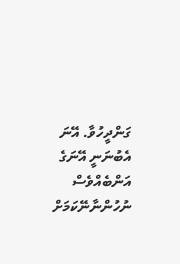ގަންދީހުވާ. އޭނަ އެބުނަނީ އޭނަގެ އަންބެއްވެސް ނުހުންނާނޭކަމަށް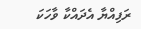ރަފިއްޔާ އެދައްކާ ވާހަކަ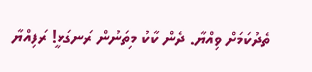ތެދުކަމަށް ވިއްޔާ. ދެން ކާކު މިތަނުން ރަނގަޅީ! ރަފިއްޔާ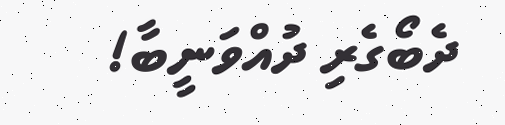ދެބޯގެރި ދުއްވަނީބާ!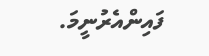ފައިންއެރުނީމަ.